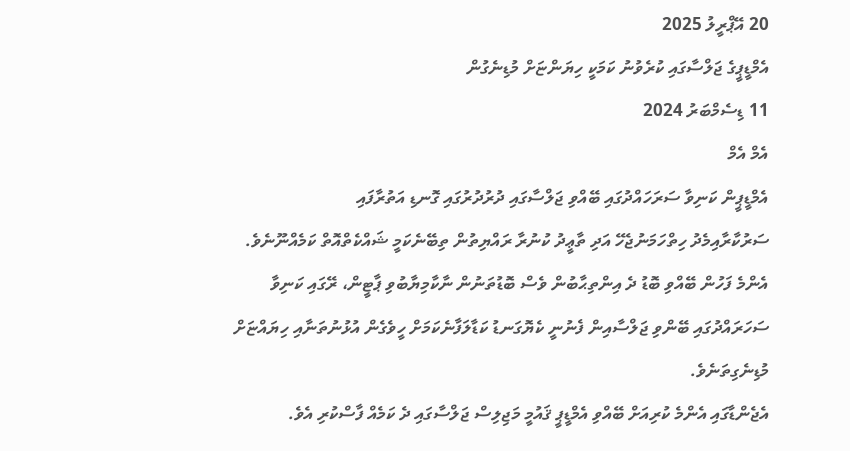20 އޭޕްރީލު 2025
އެމްޑީޕީގެ ޖަލްސާގައި ކުރެވުނު ކަމަކީ ހިޔަންޏަށް މުޑިނެގުން
11 ޑިސެމްބަރު 2024
އެމް އެމް
އެމްޑީޕީން ކަނިވާ ސަރަހައްދުގައި ބޭއްވި ޖަލްސާގައި ދުރުދުރުގައި ގޮނޑި އަތުރާފައި
ސަރުކާރާއިމެދު ހިތްހަމަނުޖެހޭ އަދި ތާޢީދު ކުނުރާ ރައްޔިތުން ތިބޭނެކަމީ ޝައްކެތްއޮތް ކަމެއްނޫނެވެ. އެންމެ ފަހުން ބޭއްވި ބޮޑު ދެ އިންތިޙާބުން ވެސް ބޮޑުތަނުން ނާކާމިޔާބުވި ޕާޓީން، ރޭގައި ކަނިވާ ސަހަރައްދުގައި ބޭންވި ޖަލްސާއިން ފެނުނީ ކެޔޮގަނޑު ކަޑާލަފާނެކަމަށް ހީވެގެން އުޅުނުތަނާއި ހިޔައްޏަށް މުޑިނެގިތަނެވެ.
އެޖެންޑާގައި އެންމެ ކުރިއަށް ބޭއްވި އެމްޑީޕީ ޤައުމީ މަޖިލިސް ޖަލްސާގައި ދެ ކަމެއް ފާސްކުރި އެވެ.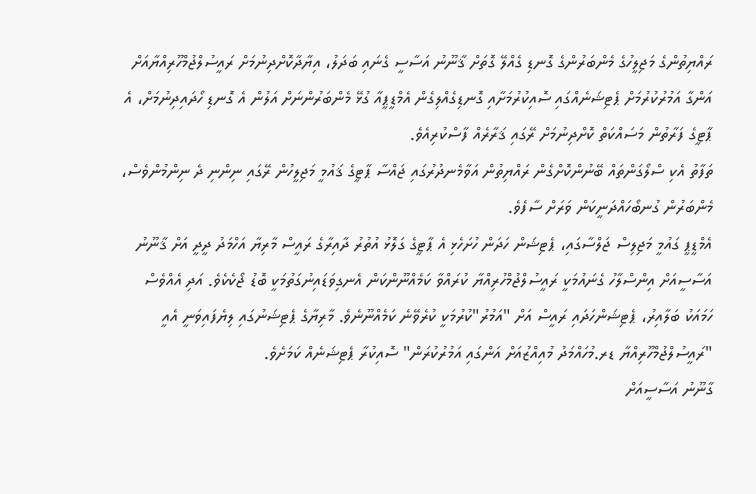ރައްޔިތުންގެ މަޖިލީހުގެ މެންބަރުންގެ ގޮނޑި ގެއްލޭ ގޮތަށް ޤާނޫނު އަސާސީ ގެނައި ބަދަލު، އިޔާދާކޮށްދިނުމަށް ރައީސުލްޖުމްހޫރިއްޔާއަށް އަންގާ އަމުރުކުރުމަށް ޕެޓިޝަނެއްގައި ސޮއިކުރުމަށާއި ގޮނޑިގެއްލިގެން އެމްޑީޕީއާ ގުޅޭ މެންބަރުންނަށް އަލުން އެ ގޮނޑި ހޯދައިދިނުމަށް، އެ ޕާޓީގެ ފަރާތުން މަސައްކަތް ކޮށްދިނުމަށް ރޭގައި ޤަރާރެއް ފާސްކުރިއެވެ.
ތަފާތު އެކި ސްލޯގަންތައް ބޭނުންކޮށްގެން ރައްޔިތުން އަވާމެނދުރުގައި ޖައްސާ ޕާޓީގެ ޤައުމީ މަޖިލީހުން ރޭގައި ނިންނި ދެ ނިންމުންވެސް، މެންބަރުން ގުނބޯހައްދަނީކަން ވަރަށް ސާފެވެ.
އެމްޑީޕީ ގައުމީ މަޖިލިސް ޖަލްސާގައި، ޕެޓިޝަން ހަދަން ހުށަހެޅި އެ ޕާޓީގެ ގަލޮޅު އުތުރު ދާއިރާގެ ރައީސް މާރިޔާ އަހްމަދު ދީދީ އަށް ޤާނޫނު އަސާސީއަށް އިންސްލާހު ގެނައުމަކީ ރައީސުލްޖުމްހުރިއްޔާ ކުރައްވާ ކަމެއްނޫންކަން އެނގިވަޑައިނުގަތުމަކީ ބޮޑު ޖޯކެކެވެ. އަދި އެއްވެސް ހަމައަކު ބަލާއިރު، ޕެޓިޝަންހަދައި ރައީސް އަށް "އަމުރު"ކުރުމަކީ ކުރެވޭނެ ކަމެއްނޫނެވެ. މާރިޔާގެ ޕެޓިޝަނުގައި ލިޔެފައިވަނީ އެއީ "ރައީސުލްޖުމްހޫރިއްޔާ ޑރ.މުހައްމަދު މުއިއްޒުއަށް އަންގައި އަމުރުކުރަން" ސޮއިކުރާ ޕެޓިޝަނެއް ކަމަށެވެ.
ގާނޫނު އަސާސީއަށް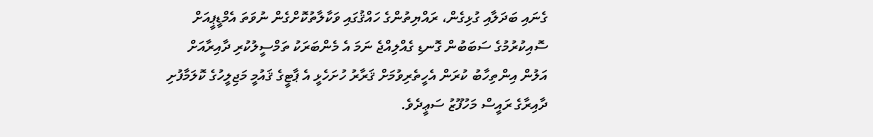ގެނައި ބަދަލާއި ގުޅިގެން، ރައްޔިތުންގެ ހައްޤުގައި ވަކާލާތުކޮށްގެން ނުވަތަ އެމްޑީޕީއަށް ސޮއިކުރުމުގެ ސަބަބުން ގޮނޑި ގެއްލިއްޖެ ނަމަ އެ މެންބަރަކު ތަމްސީލުކުރި ދާއިރާއަށް އަލުން އިންތިހާބު ކުރަން އެހީތެރިވުމަށް ޤަރާރު ހުށަހެޅީ އެ ޕާޓީގެ ޤައުމީ މަޖިލީހުގެ ކޮލަމާފުށި ދާއިރާގެ ރައީސް މަހުފޫޒު ސަޢީދެވެ.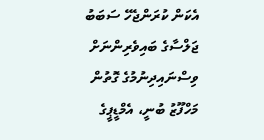އެކަން ކުރަންޖެހޭ ސަބަބު ޖަލްސާގެ ބައިވެރިންނަށް ވިސްނައިދިނުމުގެ ގޮތުން މަހްފޫޒު ބުނީ، އެމްޑީޕީގެ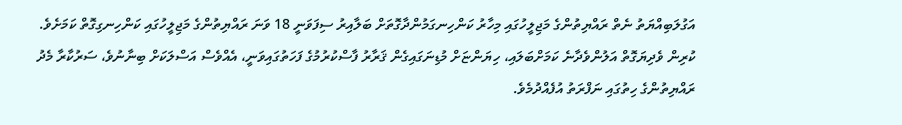އަގުލަބިއްޔަތު ނެތް ރައްޔިތުންގެ މަޖިލީހުގައި މިހާރު ކަންހިނގަމުންދާގޮތަށް ބަލާއިރު ސިފަވަނީ 18 ވަނަ ރައްޔިތުންގެ މަޖިލީހުގައި ކަންހިނގިގޮތް ކަމަށެވެ.
ކުރިން ވެދިޔަގޮތް އަލުންވެދާނެ ކަމަށްބަލައި، ހިޔަންޏަށް މުޑިނަގައިގެން ޤަރާރު ފާސްކުރުމުގެ ފަހަތުގައިވަނީ، އެއްވެސް އަސްލަކަށް ބިނާނުވެ، ސަރުކާރާ މެދު ރައްޔިތުންގެ ހިތުގައި ނަފްރަތު އުފެއްދުމެވެ.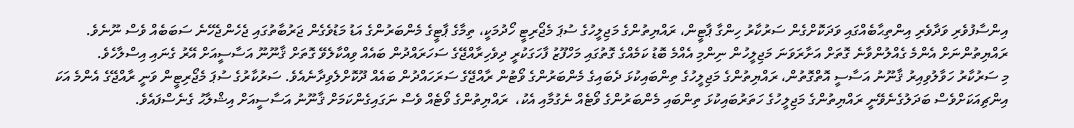އިންސާފުވެރި ވަދާވެރި އިންތިޙާބެއްގައި ވަދަކޮށްގެން ސަރުކާރު ހިންގާ ޕާޓީން، ރައްޔިތުންގެ މަޖިލީހުގެ ސުޕަ މެޖޯރިޓީ ހޯދުމަކީ، ތިމާގެ ޕާޓީގެ މެންބަރުންގެ އަޑު މަޑުވެގެން ޖަރުބާތުގައި ޖެހެންޖެހޭނެ ސަބަބެއް ވެސް ނޫނެވެ.
ރައްޔިތުންނަށް އެންމެ ގެއްލުންވާނެ ގޮތަށް އަށާރަވަނަ މަޖިލީހުން ނިންމި އެއްމެ ބޮޑު ކަމެއްގެ ގޮތުގައި މަހްފޫޒު ފާހަގަކުރީ ދިވެހިރާއްޖޭގެ ސަހަރައްދުން ބައެއް ވިއްކާލެވޭ ގޮތަށް ޤާނޫނޫ އަސާސީއަށް އޭރު ގެނައި އިސްލާހެވެ.
މި ސަރުކާރު ހަވާލުވިއިރު ޤާނޫނު އަސާސީ އޮތްގޮތުން، ރައްޔިތުންގެ މަޖިލީހުގެ ތިންބައިކުޅަ ދެބައިގެ މެންބަރުންގެ ވޯޓުން ރާއްޖޭގެ ސަރަހައްދުން ބައެއް ދޫކޮށްލެވިދާނެއެވެ. ސަރުކާރުގެ ސުޕަ މެޖޯރިޓީން ވަނީ ރާއްޖޭގެ އެންމެ އަކަ އިންޗިއަކަށްވެސް ބަދަލުގެނެވޭނީ ރައްޔިތުންގެ މަޖިލީހުގެ ހަތަރުބައިކުޅަ ތިންބައި މެންބަރުންގެ ވޯޓެއް ނެގުމާއި އެކު،  ރައްޔިތުންގެ ވޯޓެއް ވެސް ނަގައިގެންކަމަށް ޤާނޫނު އަސާސީއަށް އިޝްލާޙު ގެނެސްފައެވެ.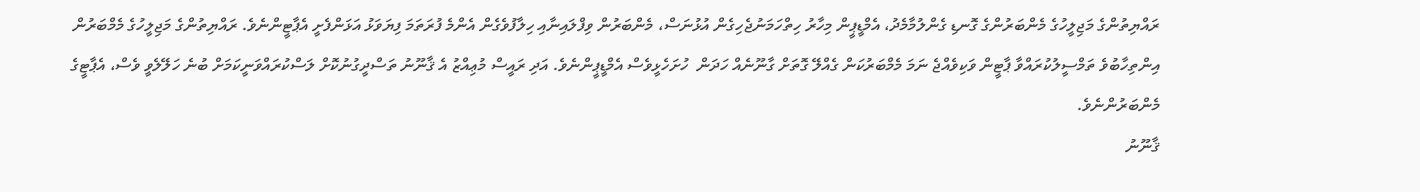ރައްޔިތުންގެ މަޖިލީހުގެ މެންބަރުންގެ ގޮނޑި ގެންލުމާމެދު، އެމްޑީޕީން މިހާރު ހިތްހަމަނުޖެހިގެން އުޅުނަސް، މެންބަރުން ވިފްލައިނާއި ހިލާފުވެގެން އެންމެ ފުރަތަމަ ފިޔަވަޅު އަޅަންފެށީ އެޕާޓީންނެވެ. ރައްޔިތުންގެ މަޖިލީހުގެ މެމްބަރުން އިންތިހާބުވެ ތަމްސީލުކުރައްވާ ޕާޓީން ވަކިވެއްޖެ ނަމަ މެމްބަރުކަން ގެއްލޭ ގޮތަށް ގާނޫނެއް ހަދަން  ހުށަހެޅީވެސް އެމްޑީޕީންނެވެ. އަދި ރައީސް މުޢިއްޒު އެ ޤާނޫނު ތަސްދީގުނުކޮށް ލަސްކުރައްވަނީކަމަށް ބުނެ ހަލޭލެވީ ވެސް، އެޕާޓީގެ މެންބަރުންނެވެ.
ޤާނޫނު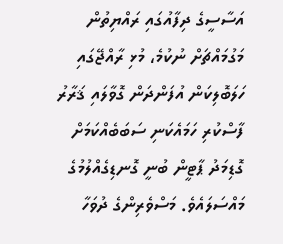އަސާސީގެ ދިފާއުގައި ރައްޔިތުން މަގުމައްޗަށް ނުކުމެ، މުޅި ރާއްޖޭގައި ހަލަބޮލިކަން އުފަންދަން ގޮވާލައި ޤަރާރު ފާސްކުރި ހަމައެކަނި ސަބަބެއްކަމަށް ގޮޑިމަދު ޕާޓީން ބުނީ ގޮނޑިގެއްލުމުގެ މައްސަލައެވެ. މަސްވެރިންގެ ދުވަހާ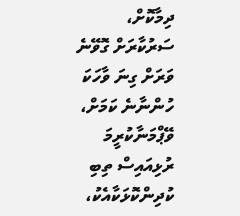ދިމާކޮށް، ސަރުކާރަށް ގޮވޭނެ ވަރަށް ގިނަ ވާހަކަ ހުންނާނެ ކަމަށް، ވޭޕްމަނާކުރީމަ ރުޅިއައިސް ތިބި ކުދިންކޮޅަކާއެކު،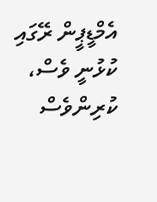އެމްޑީޕީން ރޭގައި ކުޅުނީ ވެސް، ކުރިންވެސް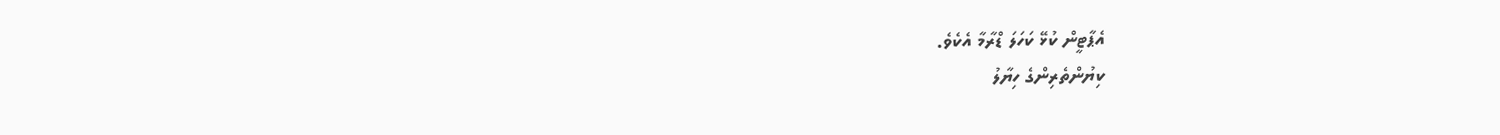އެޕާޓީން ކުޅޭ ކަހަލަ ޑްރާމާ އެކެވެ.
ކިޔުންތެރިންގެ ހިޔާލު